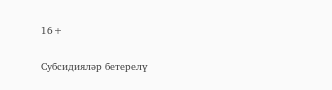16+

Субсидияләр бетерелү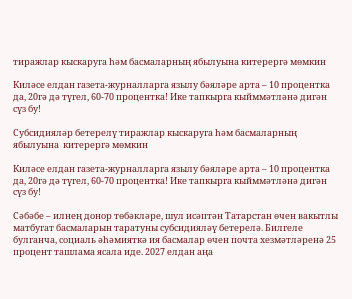тиражлар кыскаруга һәм басмаларның ябылуына китерергә мөмкин

Киләсе елдан газета-журналларга язылу бәяләре арта – 10 процентка да, 20гә дә түгел, 60-70 процентка! Ике тапкырга кыйммәтләнә дигән сүз бу!

Субсидияләр бетерелү тиражлар кыскаруга һәм басмаларның ябылуына  китерергә мөмкин

Киләсе елдан газета-журналларга язылу бәяләре арта – 10 процентка да, 20гә дә түгел, 60-70 процентка! Ике тапкырга кыйммәтләнә дигән сүз бу!

Сәбәбе – илнең донор төбәкләре, шул исәптән Татарстан өчен вакытлы матбугат басмаларын таратуны субсидияләү бетерелә. Билгеле булганча, социаль әһәмияткә ия басмалар өчен почта хезмәтләренә 25 процент ташлама ясала иде. 2027 елдан аңа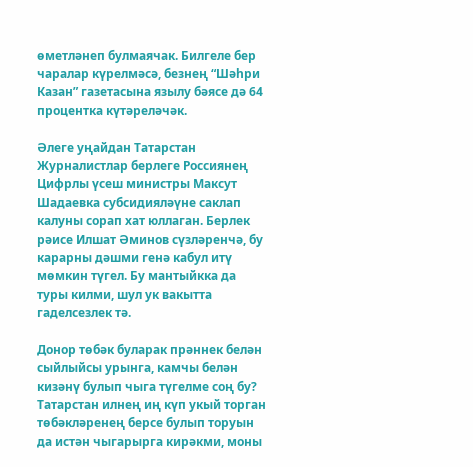өметләнеп булмаячак. Билгеле бер чаралар күрелмәсә, безнең “Шәһри Казан” газетасына язылу бәясе дә 64 процентка күтәреләчәк.

Әлеге уңайдан Татарстан Журналистлар берлеге Россиянең Цифрлы үсеш министры Максут Шадаевка субсидияләүне саклап калуны сорап хат юллаган. Берлек рәисе Илшат Әминов сүзләренчә, бу карарны дәшми генә кабул итү мөмкин түгел. Бу мантыйкка да туры килми, шул ук вакытта гаделсезлек тә.

Донор төбәк буларак прәннек белән сыйлыйсы урынга, камчы белән кизәнү булып чыга түгелме соң бу?
Татарстан илнең иң күп укый торган төбәкләренең берсе булып торуын да истән чыгарырга кирәкми, моны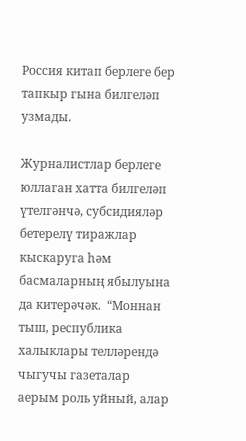Россия китап берлеге бер тапкыр гына билгеләп узмады.

Журналистлар берлеге юллаган хатта билгеләп үтелгәнчә, субсидияләр бетерелү тиражлар кыскаруга һәм басмаларның ябылуына да китерәчәк.  “Моннан тыш, республика халыклары телләрендә чыгучы газеталар аерым роль уйный, алар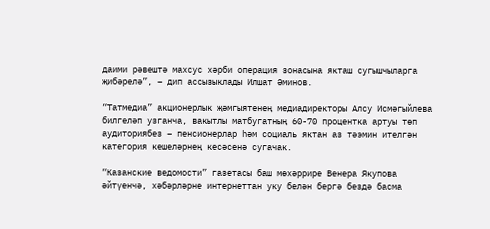даими рәвештә махсус хәрби операция зонасына якташ сугышчыларга җибәрелә”, – дип ассызыклады Илшат Әминов.

“Татмедиа” акционерлык җәмгыятенең медиадиректоры Алсу Исмәгыйлева билгеләп узганча, вакытлы матбугатның 60-70 процентка артуы төп аудиториябез – пенсионерлар һәм социаль яктан аз тәэмин ителгән категория кешеләрнең кесәсенә сугачак.

“Казанские ведомости” газетасы баш мөхәррире Венера Якупова әйтүенчә, хәбәрләрне интернеттан уку белән бергә бездә басма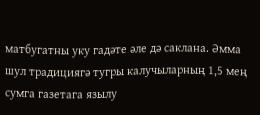матбугатны уку гадәте әле дә саклана. Әмма шул традициягә тугры калучыларның 1,5 мең сумга газетага язылу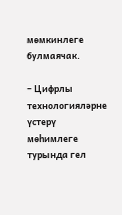мөмкинлеге булмаячак.

– Цифрлы технологияләрне үстерү мөһимлеге турында гел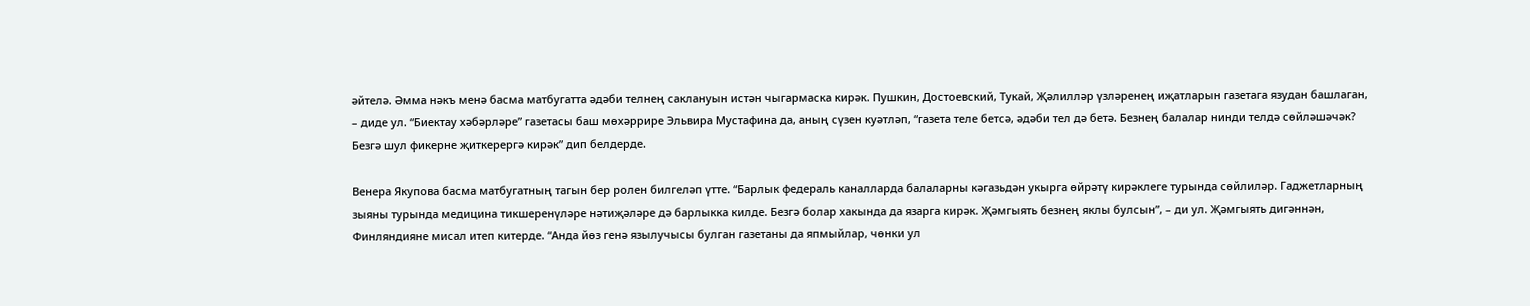әйтелә. Әмма нәкъ менә басма матбугатта әдәби телнең саклануын истән чыгармаска кирәк. Пушкин, Достоевский, Тукай, Җәлилләр үзләренең иҗатларын газетага язудан башлаган, – диде ул. “Биектау хәбәрләре” газетасы баш мөхәррире Эльвира Мустафина да, аның сүзен куәтләп, “газета теле бетсә, әдәби тел дә бетә. Безнең балалар нинди телдә сөйләшәчәк? Безгә шул фикерне җиткерергә кирәк” дип белдерде.

Венера Якупова басма матбугатның тагын бер ролен билгеләп үтте. “Барлык федераль каналларда балаларны кәгазьдән укырга өйрәтү кирәклеге турында сөйлиләр. Гаджетларның зыяны турында медицина тикшеренүләре нәтиҗәләре дә барлыкка килде. Безгә болар хакында да язарга кирәк. Җәмгыять безнең яклы булсын”, – ди ул. Җәмгыять дигәннән, Финляндияне мисал итеп китерде. “Анда йөз генә язылучысы булган газетаны да япмыйлар, чөнки ул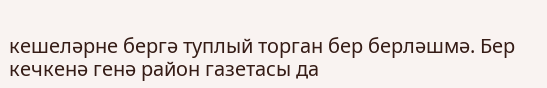кешеләрне бергә туплый торган бер берләшмә. Бер кечкенә генә район газетасы да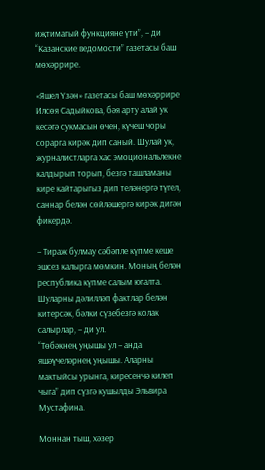иҗтимагый функцияне үти”, – ди “Казанские ведомости” газетасы баш мөхәррире.

«Яшел Үзән» газетасы баш мөхәррире Илсөя Садыйкова, бәя арту алай ук кесәгә сукмасын өчен, күчеш чоры сорарга кирәк дип саный. Шулай ук, журналистларга хас эмоциональлекне калдырып торып, безгә ташламаны кире кайтарыгыз дип теләнергә түгел, саннар белән сөйләшергә кирәк дигән фикердә.

– Тираж булмау сәбәпле күпме кеше эшсез калырга мөмкин. Моның белән республика күпме салым югалта. Шуларны дәлилләп фактлар белән китерсәк, бәлки сүзебезгә колак салырлар, – ди ул.
“Төбәкнең уңышы ул – анда яшәүчеләрнең уңышы. Аларны мактыйсы урынга, киресенчә килеп чыга” дип сүзгә кушылды Эльвира Мустафина.

Моннан тыш, хәзер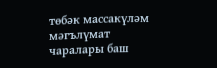төбәк массакүләм мәгълүмат чаралары баш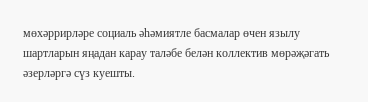мөхәррирләре социаль әһәмиятле басмалар өчен язылу шартларын яңадан карау таләбе белән коллектив мөрәҗәгать әзерләргә сүз куешты.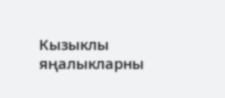Кызыклы яңалыкларны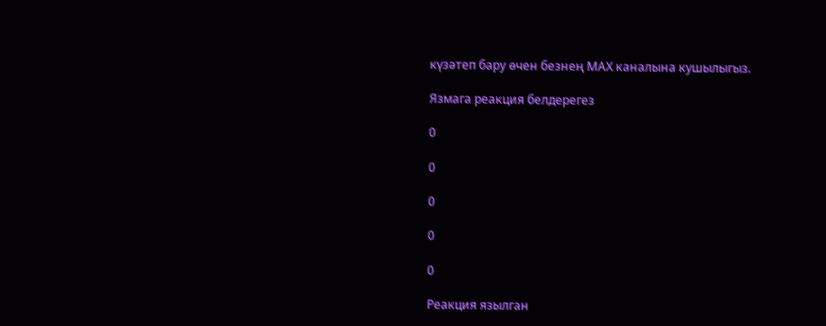күзәтеп бару өчен безнең МАХ каналына кушылыгыз.

Язмага реакция белдерегез

0

0

0

0

0

Реакция язылган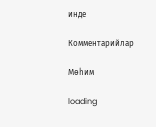инде

Комментарийлар

Мөһим

loading